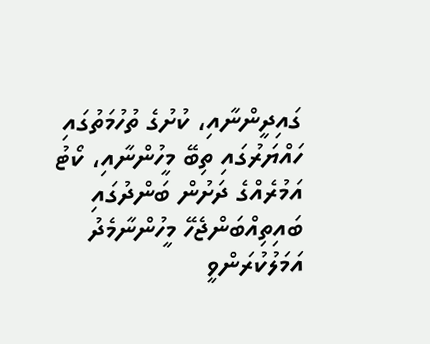ގައިދީންނާއި، ކުށުގެ ތުހުމަތުގައި ހައްޔަރުގައި ތިބޭ މީހުންނާއި، ކޯޓު އަމުރެއްގެ ދަށުން ބަންދުގައި ބައިތިއްބަންޖެހޭ މީހުންނާމެދު އަމަލުކުރަންވީ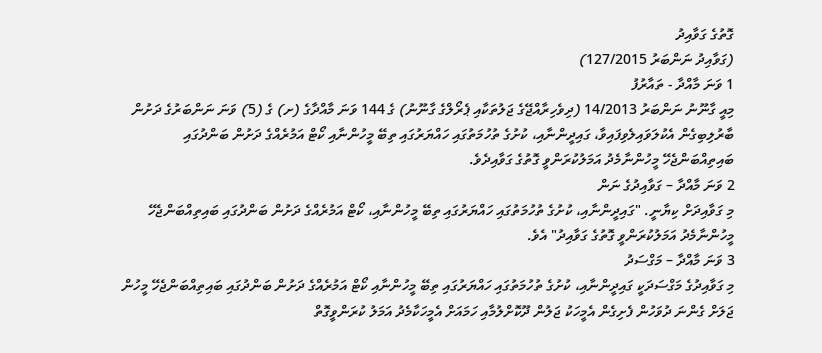ގޮތުގެ ގަވާއިދު
(ގަވާއިދު ނަންބަރު 127/2015)
1 ވަނަ މާއްދާ - ތައާރުފު
މިއީ ގާނޫނު ނަންބަރު 14/2013 (ދިވެހިރާއްޖޭގެ ޖަލުތަކާއި ޕެރޯލްގެ ގާނޫނު) ގެ 144 ވަނަ މާއްދާގެ (ށ) ގެ (5) ވަނަ ނަންބަރުގެ ދަށުން ބާރުލިބިގެން އެކުލަވައިލެވިފައިވާ، ގައިދީންނާއި، ކުށުގެ ތުހުމަތުގައި ހައްޔަރުގައި ތިބޭ މީހުންނާއި ކޯޓް އަމުރެއްގެ ދަށުން ބަންދުގައި ބައިތިއްބަންޖެހޭ މީހުންނާމެދު އަމަލުކުރަންވީ ގޮތުގެ ގަވާއިދެވެ.
2 ވަނަ މާއްދާ – ގަވާއިދުގެ ނަން
މި ގަވާއިދަށް ކިޔާނީ. "ގައިދީންނާއި، ކުށުގެ ތުހުމަތުގައި ހައްޔަރުގައި ތިބޭ މީހުންނާއި، ކޯޓް އަމުރެއްގެ ދަށުން ބަންދުގައި ބައިތިއްބަންޖެހޭ މީހުންނާމެދު އަމަލުކުރަންވީ ގޮތުގެ ގަވާއިދު" އެވެ.
3 ވަނަ މާއްދާ – މަގްސަދު
މި ގަވާއިދުގެ މަގްސަދަކީ ގައިދީންނާއި، ކުށުގެ ތުހުމަތުގައި ހައްޔަރުގައި ތިބޭ މީހުންނާއި ކޯޓް އަމުރެއްގެ ދަށުން ބަންދުގައި ބައިތިއްބަންޖެހޭ މީހުން ޖަލަށް ގެންނަ ދުވަހުން ފެށިގެން އެމީހަކު ޖަލުން ދޫކޮށްލުމާއި ހަމައަށް އެމީހަކާމެދު އަމަލު ކުރަންވީގޮތް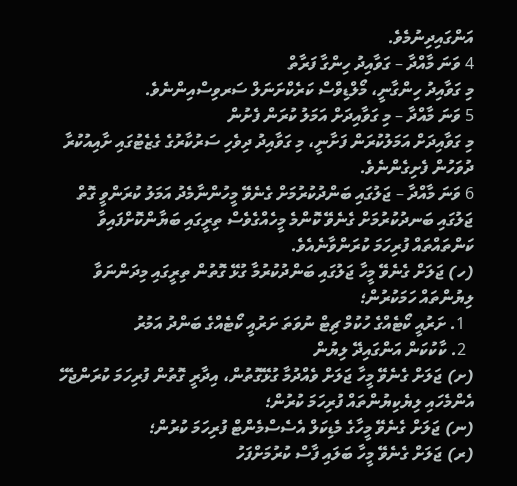އަންގައިދިނުމެވެ.
4 ވަނަ މާއްދާ – ގަވާއިދު ހިންގާ ފަރާތް
މި ގަވާއިދު ހިންގާނީ، މޯލްޑިވްސް ކަރެކްށަނަލް ސަރވިސްއިންނެވެ.
5 ވަނަ މާއްދާ – މި ގަވާއިދަށް އަމަލު ކުރަން ފެށުން
މި ގަވާއިދަށް އަމަލުކުރަން ފަށާނީ، މި ގަވާއިދު ދިވެހި ސަރުކާރުގެ ގެޒެޓުގައި ށާއިއުކުރާ ދުވަހުން ފެށިގެންނެވެ.
6 ވަނަ މާއްދާ – ޖަލުގައި ބަންދުކުރުމަށް ގެނެވޭ މީހުންނާމެދު އަމަލު ކުރަންވީ ގޮތް
ޖަލުގައި ބަނދުކުރުމަށް ގެނެވޭ ކޮންމެ މީހެއްގެވެސް ތިރީގައި ބަޔާންކޮށްފައިވާ ކަންތައްތައް ފުރިހަމަ ކުރަންވާނެއެވެ.
(ހ) ޖަލަށް ގެނެވޭ މީހާ ޖަލުގައި ބަންދުކުރުމާ ގުޅޭ ގޮތުން ތިރީގައި މިދަންނަވާ ލިޔުންތައް ހަމަކުރުން؛
  1. ށަރުއީ ކޯޓެއްގެ ހުކުމް ޗިޓް ނުވަތަ ށަރުއީ ކޯޓެއްގެ ބަންދު އަމުރު
  2. ކާކުކަން އަންގައިދޭ ލިޔުން
(ށ) ޖަލަށް ގެނެވޭ މީހާ ޖަލަށް ވެއްދުމާ ގުޅޭގޮތުން، އިދާރީ ގޮތުން ފުރިހަމަ ކުރަންޖެހޭ އެންމެހައި ލިޔެކިޔުންތައް ފުރިހަމަ ކުރުން؛
(ނ) ޖަލަށް ގެނެވޭ މީހާގެ މެޑިކަލް އެސެސްމެންޓް ފުރިހަމަ ކުރުން؛
(ރ) ޖަލަށް ގެނެވޭ މީހާ ބަލައި ފާސް ކުރުމަށްފަހު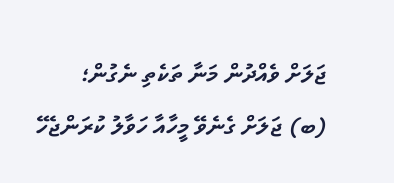ޖަލަށް ވެއްދުން މަނާ ތަކެތި ނެގުން؛
(ބ) ޖަލަށް ގެނެވޭ މީހާއާ ހަވާލު ކުރަންޖެހޭ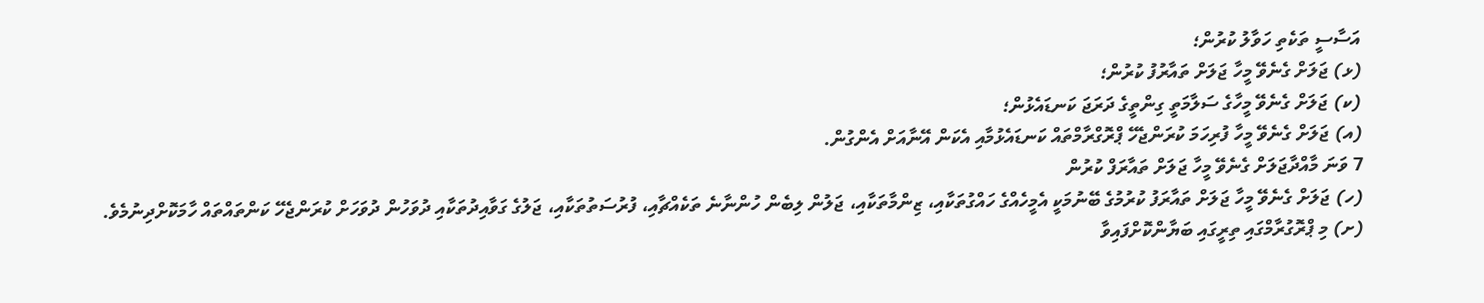އަސާސީ ތަކެތި ހަވާލު ކުރުން؛
(ޅ) ޖަލަށް ގެނެވޭ މީހާ ޖަލަށް ތައާރުފު ކުރުން؛
(ކ) ޖަލަށް ގެނެވޭ މީހާގެ ސަލާމަތީ ގިންތީގެ ދަރަޖަ ކަނޑައެޅުން؛
(އ) ޖަލަށް ގެނެވޭ މީހާ ފުރިހަމަ ކުރަންޖެހޭ ޕްރޮގްރާމްތައް ކަނޑައެޅުމާއި އެކަން އޭނާއަށް އެންގުން.
7 ވަނަ މާއްދާޖަލަށް ގެނެވޭ މީހާ ޖަލަށް ތައާރަފް ކުރުން
(ހ) ޖަލަށް ގެނެވޭ މީހާ ޖަލަށް ތައާރަފު ކުރުމުގެ ބޭނުމަކީ އެމީހެއްގެ ހައްގުތަކާއި، ޒިންމާތަކާއި، ޖަލުން ލިބެން ހުންނާނެ ތަކެއްޗާއި، ފުރުސަތުތަކާއި، ޖަލުގެ ގަވާއިދުތަކާއި ދުވަހުން ދުވަހަށް ކުރަންޖެހޭ ކަންތައްތައް ހާމަކޮށްދިނުމެވެ.
(ށ) މި ޕްރޮގުރާމްގައި ތިރީގައި ބަޔާންކޮށްފައިވާ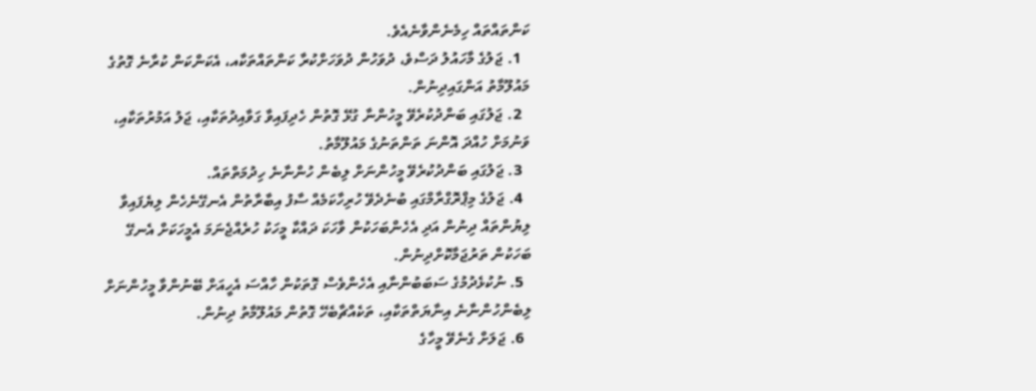ކަންތައްތައް ހިމެނެންވާނެއެވެ.
  1. ޖަލުގެ މާހައުލު ދަސްވެ، ދުވަހުން ދުވަހަށްކުރާ ކަންތައްތަކާއ، އެކަންކަން ކުރާނެ ގޮތުގެ މައުލޫމާތު އަންގައިދިނުން.
  2. ޖަލުގައި ބަންދުކުރެވޭ މީހުންނާ ގުޅޭ ގޮތުން ހެދިފައިވާ ގަވާއިދުތަކާއި، ޖަލު އަމުރުތަކާއި، ވަނުމަށް ހުއްދަ އޮންނަ ތަންތަނުގެ މައުލޫމާތު.
  3. ޖަލުގައި ބަންދުކުރެވޭ މީހުންނަށް ލިބެން ހުންނާނެ ހިދުމަތްތައް.
  4. ޖަލުގެ މިޕްރޮގްރާމްގައި ބުނެދެވޭ ހުރިހާކަމެއް ސާފު އިބާރާތުން އެނގޭނެހެން ލިޔެފައިވާ ލިޔުންތައް ދިނުން އަދި އެހެންބަހަކުން ވާހަކަ ދައްކާ މީހަކު ހުރެއްޖެނަމަ އެމީހަކަށް އެނގޭ ބަހަކުން ތަރުޖަމާކޮށްދިނުން.
  5. ނުކުޅެދުމުގެ ސަބަބުންނާއި އެހެންވެސް ގޮތަކުން ހާއްސަ އެހީއަށް ބޭނުންވާ މީހުންނަށް ލިބެންހުންނާނެ އިނާޔަތްތަކާއި، ތަކެއްޗާބެހޭ ގޮތުން މައުލޫމާތު ދިނުން.
  6. ޖަލަށް ގެނެވޭ މީހާގެ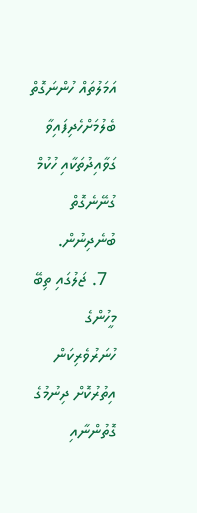އަމަލުތައް ހުންނަގޮތް ބެލުމަށްހެދިފައިވާ ގަވާއިދުތަކާއި ހުކުމް ގުނޭނެގޮތް ބުނެދިނުން.
  7. ޖަލުގައި ތިބޭ މީހުންގެ ހުނަރުވެރިކަން އިތުރުކޮށް ދިނުމުގެ ގޮތުންނާއި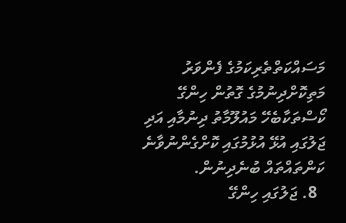މަސައްކަތްތެރިކަމުގެ ފެންވަރު މަތިކޮށްދިނުމުގެ ގޮތުން ހިންގޭ ކޯސްތަކާބެހޭ މައުލޫމާތު ދިނުމާއި އަދި ޖަލުގައި އުޅޭ އުޅުމުގައި ކޮށްގެންނުވާނެ ކަންތައްތައް ބުނެދިނުން.
  8. ޖަލުގައި ހިންގޭ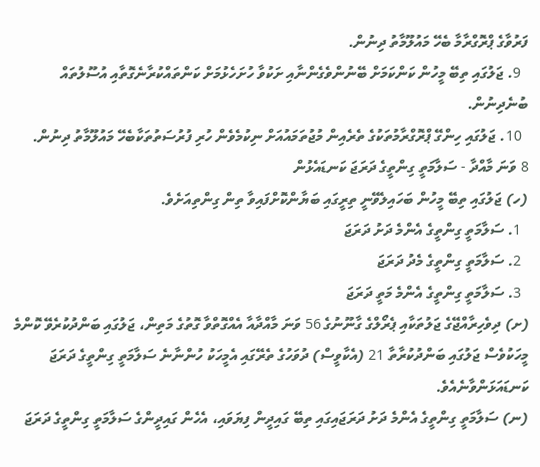ފަރުވާގެ ޕްރޮގްރާމާ ބެހޭ މައުލޫމާތު ދިނުން.
  9. ޖަލުގައި ތިބޭ މީހުން ކަންކަމަށް ބޭނުންވެގެންނާއި ށަކުވާ ހުށަހެޅުމަށް ކަންތައްކުރާނެގޮތާއި އުސޫލުތައް ބުނެދިނުން.
  10. ޖަލުގައި ހިންގޭ ޕްރޮގްރާމުތަކުގެ ތެރެއިން މުޖުތަމައުއަށް ނިކުމެވެން ހުރި ފުރުސަތުތަކާބެހޭ މައުލޫމާތު ދިނުން.
8 ވަނަ މާއްދާ - ސަލާމަތީ ގިންތީގެ ދަރަޖަ ކަނޑައެޅުން
(ހ) ޖަލުގައި ތިބޭ މީހުން ބަހައިލެވޭނީ ތިރީގައި ބަޔާންކޮށްފައިވާ ތިން ގިންތިއަށެވެ.
  1. ސަލާމަތީ ގިންތީގެ އެންމެ ދަށު ދަރަޖަ
  2. ސަލާމަތީ ގިންތީގެ މެދު ދަރަޖަ
  3. ސަލާމަތީ ގިންތީގެ އެންމެ މަތީ ދަރަޖަ
(ށ) ދިވެހިރާއްޖޭގެ ޖަލުތަކާއި ޕެރޯލްގެ ގާނޫނުގެ 56 ވަނަ މާއްދާއާ އެއްގޮތްވާ ގޮތުގެ މަތިން، ޖަލުގައި ބަންދުކުރެވޭ ކޮންމެ މީހަކުވެސް ޖަލުގައި ބަންދުކުރާތާ 21 (އެކާވީސް) ދުވަހުގެ ތެރޭގައި އެމީހަކު ހުންނާނެ ސަލާމަތީ ގިންތީގެ ދަރަޖަ ކަނޑައަޅަންވާނެއެވެ.
(ނ) ސަލާމަތީ ގިންތީގެ އެންމެ ދަށު ދަރަޖައިގައި ތިބޭ ގައިދީން ފިޔަވައި، އެހެން ގައިދީންގެ ސަލާމަތީ ގިންތީގެ ދަރަޖަ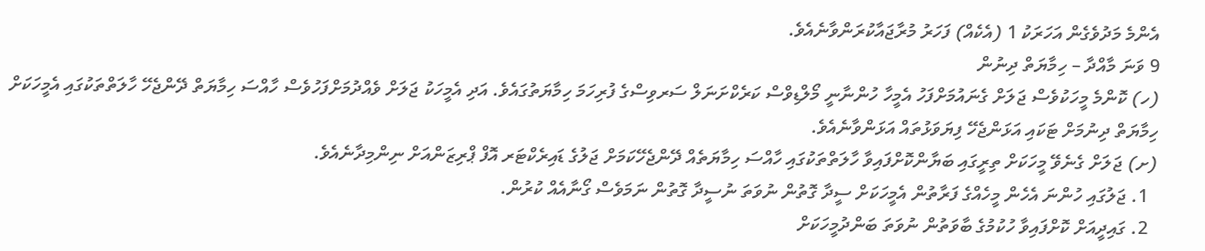އެންމެ މަދުވެގެން އަހަރަކު 1 (އެކެއް) ފަހަރު މުރާޖައާކުރަންވާނެއެވެ.
9 ވަނަ މާއްދާ – ހިމާޔަތް ދިނުން
(ހ) ކޮންމެ މީހަކުވެސް ޖަލަށް ގެނައުމަށްފަހު އެމީހާ ހުންނާނީ މޯލްޑިވްސް ކަރެކްށަނަލް ސަރވިސްގެ ފުރިހަމަ ހިމާޔަތުގައެވެ. އަދި އެމީހަކު ޖަލަށް ވެއްދުމަށްފަހުވެސް ހާއްސަ ހިމާޔަތް ދޭންޖެހޭ ހާލަތްތަކުގައި އެމީހަކަށް ހިމާޔަތް ދިނުމަށް ޓަކައި އަޅަންޖެހޭ ފިޔަވަޅުތައް އަޅަންވާނެއެވެ.
(ށ) ޖަލަށް ގެނެވޭ މީހަކަށް ތިރީގައި ބަޔާންކޮށްފައިވާ ހާލަތްތަކުގައި ހާއްސަ ހިމާޔަތެއް ދޭންޖެހޭކަމަށް ޖަލުގެ ޑައިރެކްޓަރ އޮފް ޕްރިޒަންއަށް ނިންމިދާނެއެވެ.
  1. ޖަލުގައި ހުންނަ އެހެން މީހެއްގެ ފަރާތުން އެމީހަކަށް ސީދާ ގޮތުން ނުވަތަ ނުސީދާ ގޮތުން ނަމަވެސް ގޯނާއެއް ކުރުން.
  2. ގައިދީއަށް ކޮށްފައިވާ ހުކުމުގެ ބާވަތުން ނުވަތަ ބަންދުމީހަކަށް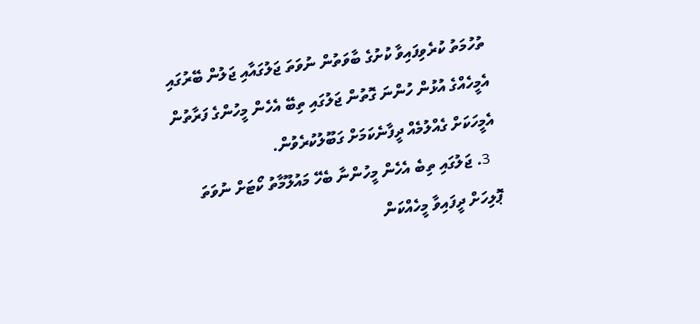ތުހުމަތު ކުރެވިފައިވާ ކުށުގެ ބާވަތުން ނުވަތަ ޖަލުގައާއި ޖަލުން ބޭރުގައި އެމީހެއްގެ އުޅުން ހުންނަ ގޮތުން ޖަލުގައި ތިބޭ އެހެން މީހުންގެ ފަރާތުން އެމީހަކަށް ގެއްލުމެއް ދީފާނެކަމަށް ގަބޫލުކުރެވުން.
  3. ޖަލުގައި ތިބެ އެހެން މީހުންނާ ބެހޭ މައުލޫމާތު ކޯޓަށް ނުވަތަ ޕޮލިހަށް ދީފައިވާ މީހެއްކަން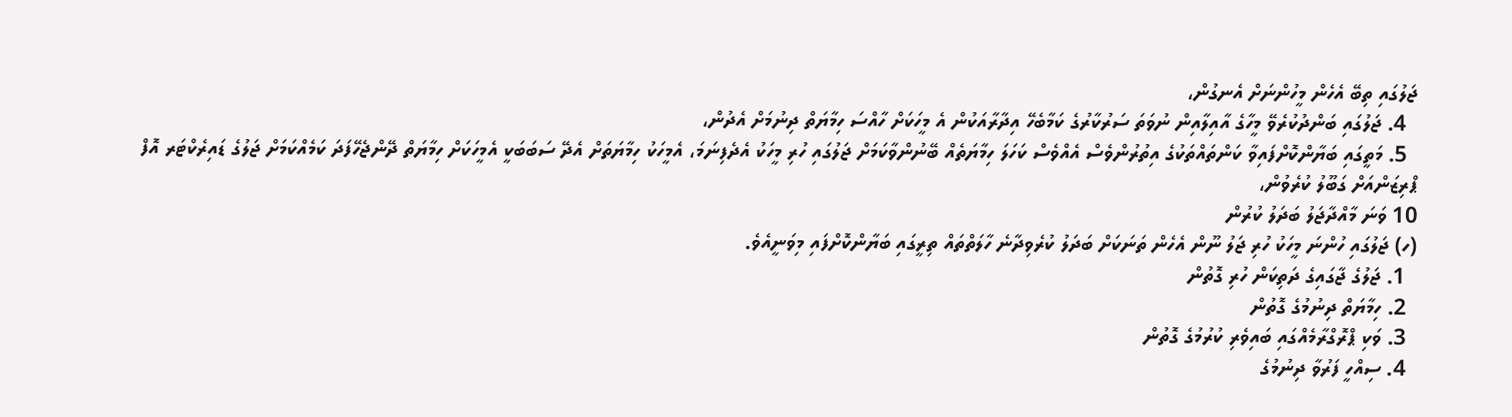ޖަލުގައި ތިބޭ އެހެން މީހުންނަށް އެނގުން،
  4. ޖަލުގައި ބަންދުކުރެވޭ މީހާގެ އާއިލާއިން ނުވަތަ ސަރުކާރުގެ ކަމާބެހޭ އިދާރާއަކުން އެ މީހަކަށް ހާއްސަ ހިމާޔަތް ދިނުމަށް އެދުން،
  5. މަތީގައި ބަޔާންކޮށްފައިވާ ކަންތައްތަކުގެ އިތުރުންވެސް އެއްވެސް ކަހަލަ ހިމާޔަތެއް ބޭނުންވާކަމަށް ޖަލުގައި ހުރި މީހަކު އެދެފިނަމަ، އެމީހަކު ހިމާޔަތަށް އެދޭ ސަބަބަކީ އެމީހަކަށް ހިމާޔަތް ދޭންޖެހޭފަދަ ކަމެއްކަމަށް ޖަލުގެ ޑައިރެކްޓަރ އޮފް ޕްރިޒަންއަށް ގަބޫލު ކުރެވުން،
10 ވަނަ މާއްދާޖަލު ބަދަލު ކުރުން
(ހ) ޖަލުގައި ހުންނަ މީހަކު ހުރި ޖަލު ނޫން އެހެން ތަނަކަށް ބަދަލު ކުރެވިދާނެ ހާލަތްތައް ތިރީގައި ބަޔާންކޮށްފައި މިވަނީއެވެ.
  1. ޖަލުގެ ޖާގައިގެ ދަތިކަން ހުރި ގޮތުން
  2. ހިމާޔަތް ދިނުމުގެ ގޮތުން
  3. ވަކި ޕްރޮގްރާމެއްގައި ބައިވެރި ކުރުމުގެ ގޮތުން
  4. ސިއްހީ ފަރުވާ ދިނުމުގެ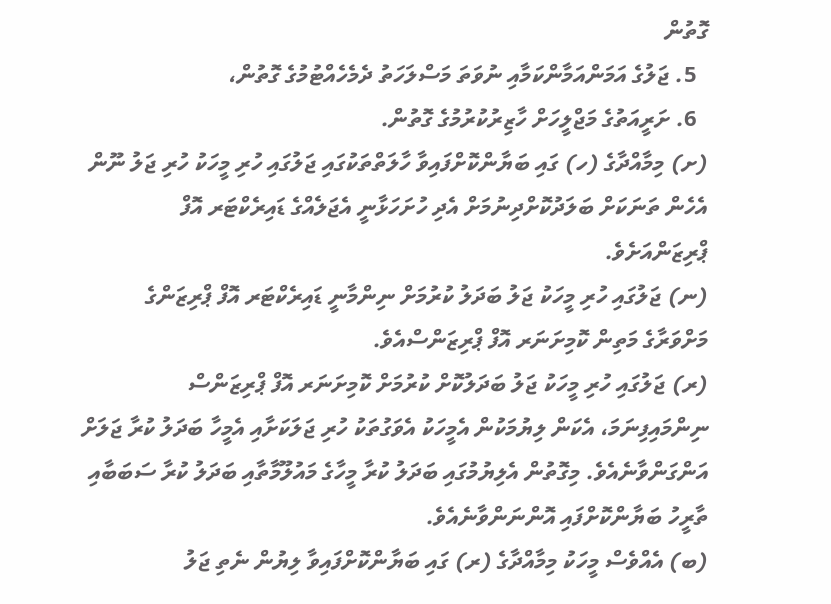ގޮތުން
  5. ޖަލުގެ އަމަންއަމާންކަމާއި ނުވަތަ މަސްލަހަތު ދެމެހެއްޓުމުގެ ގޮތުން،
  6. ށަރީއަތުގެ މަޖްލީހަށް ހާޒިރުކުރުމުގެ ގޮތުން.
(ށ) މިމާއްދާގެ (ހ) ގައި ބަޔާންކޮށްފައިވާ ހާލަތްތަކުގައި ޖަލުގައި ހުރި މީހަކު ހުރި ޖަލު ނޫން އެހެން ތަނަކަށް ބަލަދުކޮށްދިނުމަށް އެދި ހުށަހަޅާނީ އެޖަލެއްގެ ޑައިރެކްޓަރ އޮފް ޕްރިޒަންއަށެވެ.
(ނ) ޖަލުގައި ހުރި މީހަކު ޖަލު ބަދަލު ކުރުމަށް ނިންމާނީ ޑައިރެކްޓަރ އޮފް ޕްރިޒަންގެ މަށްވަރާގެ މަތިން ކޮމިށަނަރ އޮފް ޕްރިޒަންސްއެވެ.
(ރ) ޖަލުގައި ހުރި މީހަކު ޖަލު ބަދަލުކޮށް ކުރުމަށް ކޮމިށަނަރ އޮފް ޕްރިޒަންސް ނިންމައިފިނަމަ، އެކަން ލިޔުމަކުން އެމީހަކު އެވަގުތަކު ހުރި ޖަލަކަށާއި އެމީހާ ބަދަލު ކުރާ ޖަލަށް އަންގަންވާނެއެވެ. މިގޮތުން އެލިޔުމުގައި ބަދަލު ކުރާ މީހާގެ މައުލޫމާތާއި ބަދަލު ކުރާ ސަބަބާއި ތާރީހު ބަޔާންކޮށްފައި އޮންނަންވާނެއެވެ.
(ބ) އެއްވެސް މީހަކު މިމާއްދާގެ (ރ) ގައި ބަޔާންކޮށްފައިވާ ލިޔުން ނެތި ޖަލު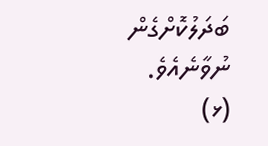ބަދަލުކޮށްގެން ނުވާނެއެވެ.
(ޅ)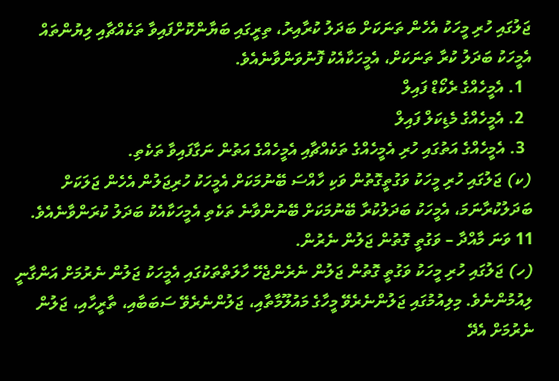ޖަލުގައި ހުރި މީހަކު އެހެން ތަނަކަށް ބަދަލު ކުރާއިރު، ތިރީގައި ބަޔާންކޮށްފައިވާ ތަކެއްޗާއި ލިޔުންތައް އެމީހަކު ބަދަލު ކުރާ ތަނަކަށް، އެމީހަކާއެކު ފޮނުވަންވާނެއެވެ.
  1. އެމީހެއްގެ ރެކޯޑް ފައިލް
  2. އެމީހެއްގެ މެޑިކަލް ފައިލް
  3. އެމީހެއްގެ އަތުގައި ހުރި އެމީހެއްގެ ތަކެއްޗާއި އެމީހެއްގެ އަތުން ނަގާފައިވާ ތަކެތި.
(ކ) ޖަލުގައި ހުރި މީހަކު ވަގުތީގޮތުން ވަކި ހާއްސަ ބޭނުމަކަށް އެމީހަކު ހުރިޖަލުން އެހެން ޖަލަކަށް ބަދަލުކުރާނަމަ، އެމީހަކު ބަދަލުކުރާ ބޭނުމަކަށް ބޭނުންވާނެ ތަކެތި އެމީހަކާއެކު ބަދަލު ކުރަންވާނެއެވެ.
11 ވަނަ މާއްދާ – ވަގުތީ ގޮތުން ޖަލުން ނެރުން.
(ހ) ޖަލުގައި ހުރި މީހަކު ވަގުތީ ގޮތުން ޖަލުން ނެރެންޖެހޭ ހާލަތްތަކުގައި އެމީހަކު ޖަލުން ނެރުމަށް އަންގާނީ ލިއުމުންނެވެ. މިލިއުމުގައި ޖަލުންނެރެވޭ މީހާގެ މައުލޫމާތާއި، ޖަލުންނެރެވޭ ސަބަބާއި، ތާރީހާއި، ޖަލުން ނެރުމަށް އެދޭ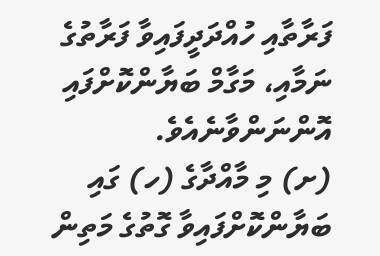ފަރާތާއި ހުއްދަދީފައިވާ ފަރާތުގެ ނަމާއި، މަގާމް ބަޔާންކޮށްފައި އޮންނަންވާނެއެވެ.
(ށ) މި މާއްދާގެ (ހ) ގައި ބަޔާންކޮށްފައިވާ ގޮތުގެ މަތިން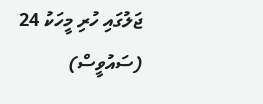ޖަލުގައި ހުރި މީހަކު 24 (ސައުވީސް)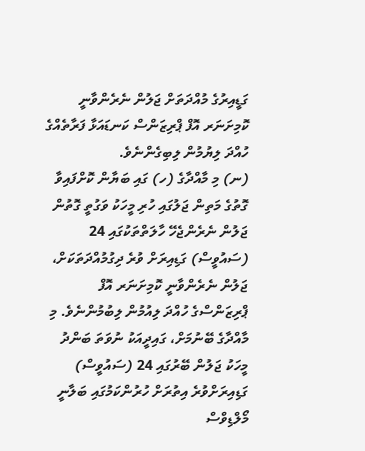ގަޑީއިރުގެ މުއްދަތަށް ޖަލުން ނެރެންވާނީ ކޮމިށަނަރ އޮފް ޕްރިޒަންސް ކަނޑައަޅާ ފަރާތެއްގެ ހުއްދަ ލިޔުމުން ލިބިގެންނެވެ.
(ނ) މި މާއްދާގެ (ހ) ގައި ބަޔާން ކޮށްފައިވާ ގޮތުގެ މަތިން ޖަލުގައި ހުރި މީހަކު ވަގުތީ ގޮތުން ޖަލުން ނެރެންޖެހޭ ހާލަތްތަކުގައި 24 (ސައުވީސް) ގަޑިއިރަށް ވުރެ ދިގުމުއްދަތަކަށް، ޖަލުން ނެރެންވާނީ ކޮމިށަނަރ އޮފް ޕްރިޒަންސްގެ ހުއްދަ ލިއުމުން ލިބުމުންނެވެ. މި މާއްދާގެ ބޭނުމަށް، ގައިދީއަކު ނުވަތަ ބަންދު މީހަކު ޖަލުން ބޭރުގައި 24 (ސައުވީސް) ގަޑިއިރަށްވުރެ އިތުރަށް ހުރުންކަމުގައި ބަލާނީ މޯލްޑިވްސް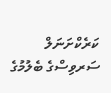ކަރެކްށަނަލް ސަރވިސްގެ ބެލުމުގެ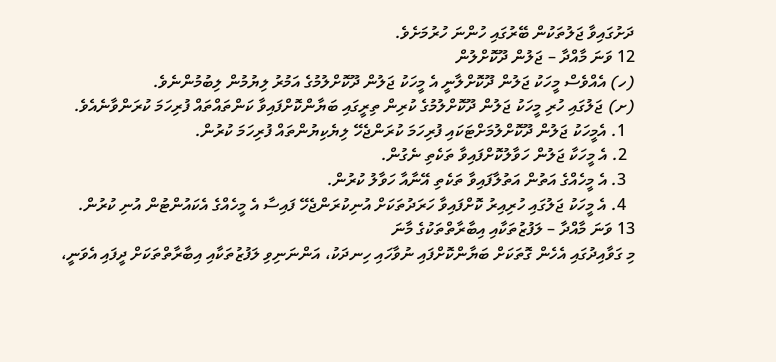ދަށުގައިވާ ޖަލުތަކުން ބޭރުގައި ހުންނަ ހުރުމަށެވެ.
12 ވަނަ މާއްދާ – ޖަލުން ދޫކޮށްލުން
(ހ) އެއްވެސް މީހަކު ޖަލުން ދޫކޮށްލާނީ އެ މީހަކު ޖަލުން ދޫކޮށްލުމުގެ އަމުރު ލިޔުމުން ލިބުމުންނެވެ.
(ށ) ޖަލުގައި ހުރި މީހަކު ޖަލުން ދޫކޮށްލުމުގެ ކުރިން ތިރީގައި ބަޔާންކޮށްފައިވާ ކަންތައްތައް ފުރިހަމަ ކުރަންވާނެއެވެ.
  1. އެމީހަކު ޖަލުން ދޫކޮށްލުމަށްޓަކައި ފުރިހަމަ ކުރަންޖެހޭ ލިޔެކިޔުންތައް ފުރިހަމަ ކުރުން.
  2. އެ މީހަކާ ޖަލުން ހަވާލުކޮށްފައިވާ ތަކެތި ނެގުން.
  3. އެ މީހެއްގެ އަތުން އަތުލާފައިވާ ތަކެތި އޭނާއާ ހަވާލު ކުރުން.
  4. އެ މީހަކު ޖަލުގައި ހުރިއިރު ކޮށްފައިވާ ހަރަދުތަކަށް އުނިކުރަންޖެހޭ ފައިސާ އެ މީހެއްގެ އެކައުންޓުން އުނި ކުރުން.
13 ވަނަ މާއްދާ – ލަފުޒުތަކާއި އިބާރާތްތަކުގެ މާނަ
މި ގަވާއިދުގައި އެހެން ގޮތަކަށް ބަޔާންކޮށްފައި ނުވާހައި ހިނދަކު، އަންނަނިވި ލަފުޒުތަކާއި އިބާރާތްތަކަށް ދީފައި އެވަނީ،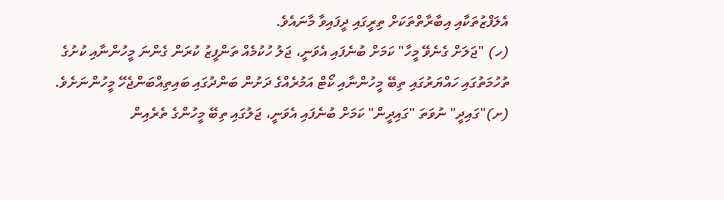އެލަފްޒުތަކާއި އިބާރާތްތަކަށް ތިރީގައި ދީފައިވާ މާނައެވެ.
(ހ) "ޖަލަށް ގެނެވޭ މީހާ" ކަމަށް ބުނެފައި އެވަނީ، ޖަލު ހުކުމެއް ތަންފީޒު ކުރަން ގެންނަ މީހުންނާއި ކުށުގެ ތުހުމަތުގައި ހައްޔަރުގައި ތިބޭ މީހުންނާއި ކޯޓް އަމުރެއްގެ ދަށުން ބަންދުގައި ބައިތިއްބަންޖެހޭ މީހުންނަށެވެ.
(ށ)"ގައިދީ" ނުވަތަ "ގައިދީން" ކަމަށް ބުނެފައި އެވަނީ، ޖަލުގައި ތިބޭ މީހުންގެ ތެރެއިން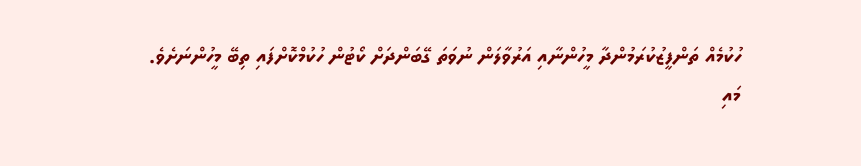ހުކުމެއް ތަންފީޒުކުރަމުންދާ މީހުންނާއި އަރުވާލަން ނުވަތަ ގޭބަންދަށް ކޯޓުން ހުކުމްކޮށްފައި ތިބޭ މީހުންނަށެވެ.
މައި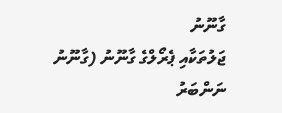ގާނޫނު
ޖަލުތަކާއި ޕެރޯލްގެ ގާނޫނު (ގާނޫނު ނަންބަރު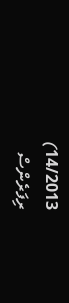14/2013)
ރިފަރެންސް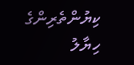ކިޔުންތެރިންގެ ހިޔާލު